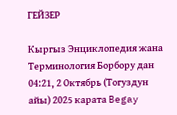ГЕЙЗЕР

Кыргыз Энциклопедия жана Терминология Борбору дан
04:21, 2 Октябрь (Тогуздун айы) 2025 карата Begay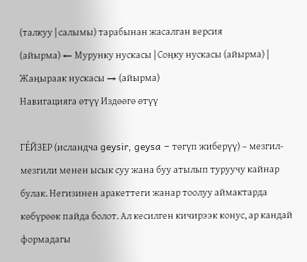(талкуу | салымы) тарабынан жасалган версия
(айырма) ← Мурунку нускасы | Соңку нускасы (айырма) | Жаңыраак нускасы → (айырма)
Навигацияга өтүү Издөөгө өтүү

ГЕ́ЙЗЕР (исландча geysir, geysa – төгүп жиберүү) – мезгил-мезгили менен ысык суу жана буу атылып туруучу кайнар булак. Негизинен аракеттеги жанар тоолуу аймактарда көбүрөөк пайда болот. Ал кесилген кичирээк конус, ар кандай формадагы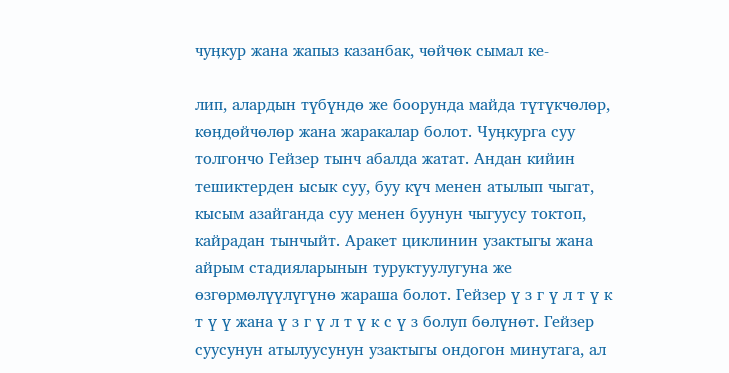чуӊкур жана жапыз казанбак, чөйчөк сымал ке-

лип, алардын түбүндө же боорунда майда түтүкчөлөр, көӊдөйчөлөр жана жаракалар болот. Чуӊкурга суу толгончо Гейзер тынч абалда жатат. Андан кийин тешиктерден ысык суу, буу күч менен атылып чыгат, кысым азайганда суу менен буунун чыгуусу токтоп, кайрадан тынчыйт. Аракет циклинин узактыгы жана айрым стадияларынын туруктуулугуна же өзгөрмөлүүлүгүнө жараша болот. Гейзер ү з г ү л т ү к т ү ү жана ү з г ү л т ү к с ү з болуп бөлүнөт. Гейзер суусунун атылуусунун узактыгы ондогон минутага, ал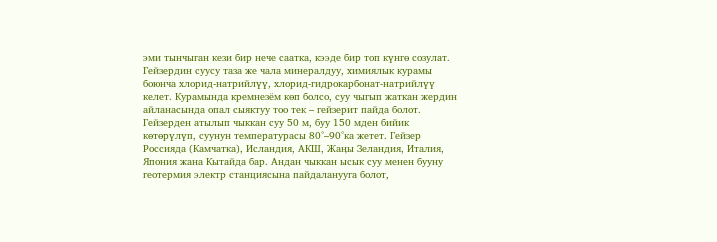эми тынчыган кези бир нече саатка, кээде бир топ күнгө созулат. Гейзердин суусу таза же чала минералдуу, химиялык курамы боюнча хлорид-натрийлүү, хлорид-гидрокарбонат-натрийлүү келет. Курамында кремнезём көп болсо, суу чыгып жаткан жердин айланасында опал сыяктуу тоо тек – гейзерит пайда болот. Гейзерден атылып чыккан суу 50 м, буу 150 мден бийик көтөрүлүп, суунун температурасы 80°–90°ка жетет. Гейзер Россияда (Камчатка), Исландия, АКШ, Жаӊы Зеландия, Италия, Япония жана Кытайда бар. Андан чыккан ысык суу менен бууну геотермия электр станциясына пайдаланууга болот,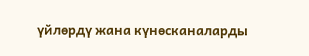үйлөрдү жана күнөсканаларды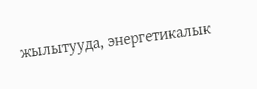жылытууда, энергетикалык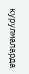курулмаларда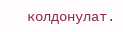колдонулат.